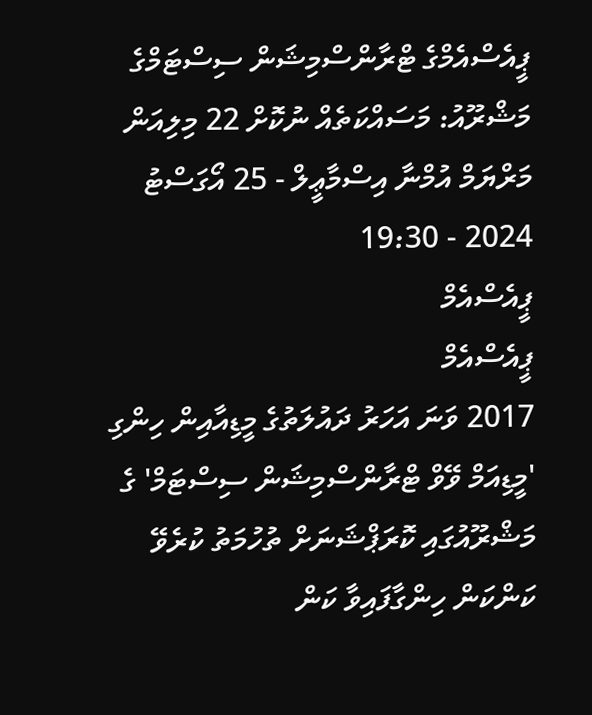ޕީއެސްއެމްގެ ޓްރާންސްމިޝަން ސިސްޓަމްގެ މަޝްރޫއު: މަސައްކަތެއް ނުކޮށް 22 މިލިއަން
މަރްޔަމް އުމްނާ އިސްމާޢީލް - 25 އޯގަސްޓު 2024 - 19:30
ޕީއެސްއެމް
ޕީއެސްއެމް
2017 ވަނަ އަހަރު ދައުލަތުގެ މީޑިއާއިން ހިންގި 'މީޑިއަމް ވޭވް ޓްރާންސްމިޝަން ސިސްޓަމް' ގެ މަޝްރޫއުގައި ކޮރަޕްޝަނަށް ތުހުމަތު ކުރެވޭ ކަންކަން ހިންގާފައިވާ ކަން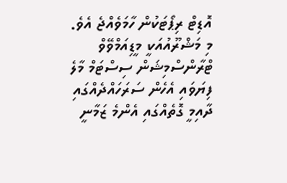އޮޑިޓް ރިޕޯޓަކުން ހާމަވެއްޖެ އެވެ.
މި މަޝްރޫއުއަކީ މީޑިއަމްވޭވް ޓްރާންސްމިޝަން ސިސްޓަމް މާލެ ފިޔަވައި އެހެން ސަރަހައްދެއްގައި ދާއިމީ ގޮތެއްގައި އެންމެ ޒަމާނީ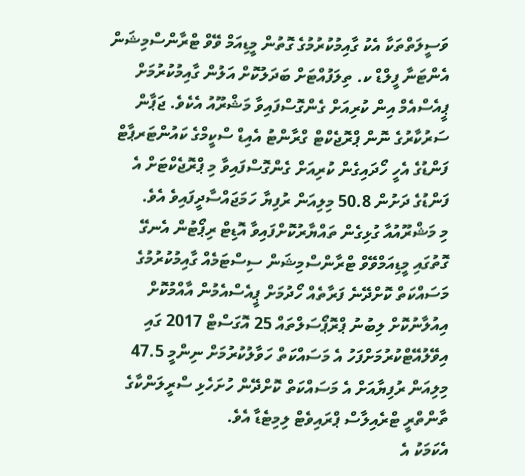ވަސީލަތްތަކާ އެކު ގާއިމުކުރުމުގެ ގޮތުން މީޑިއަމް ވޭވް ޓްރާންސްމިޝަން އެންޓަނާ ފީލްޑް ކ. ތިލަފުއްޓަށް ބަދަލުކޮށް އަލުން ގާއިމުކުރުމަށް ޕީއެސްއެމް އިން ކުރިއަށް ގެންގޮސްފައިވާ މަޝްރޫއު އެކެވެ. ޖަޕާން ސަރުކާރުގެ ނޮން ޕްރޮޖެކްޓް ގްރާންޓު އެއިޑް ސްކީމްގެ ކައުންޓަރޕާޓް ފަންޑުގެ އެހީ ހޯދައިގެން ކުރިއަށް ގެންގޮސްފައިވާ މި ޕްރޮޖެކްޓަށް އެ ފަންޑުގެ ދަށުން 50.8 މިލިއަން ރުފިޔާ ހަމަޖައްސާދީފައިވެ އެވެ.
މި މަޝްރޫއުއާ ގުޅިގެން ތައްޔާރުކޮށްފައިވާ އޮޑިޓް ރިޕޯޓުން އެނގޭ ގޮތުގައި މީޑިއަމްވޭވް ޓްރާންސްމިޝަން ސިސްޓަމެއް ގާއިމުކުރުމުގެ މަސައްކަތް ކޮށްދޭނެ ފަރާތެއް ހޯދުމަށް ޕީއެސްއެމުން އާއްމުކޮށް އިއުލާނުކޮށް ލިބުނު ޕްރޮޕޯސަލްތައް 25 އޮގަސްޓް 2017 ގައި އިވޭލުއޭޓްކުރުމަށްފަހު އެ މަސައްކަތް ހަވާލުކުރުމަށް ނިންމީ 47.5 މިލިއަން ރުފިޔާއަށް އެ މަސައްކަތް ކޮށްދޭން ހުށަހެޅި ސްރީލަންކާގެ ތާންތްރީ ޓްރެއިލާސް ޕްރައިވެޓް ލިމިޓެޑާ އެވެ.
އެކަމަކު އެ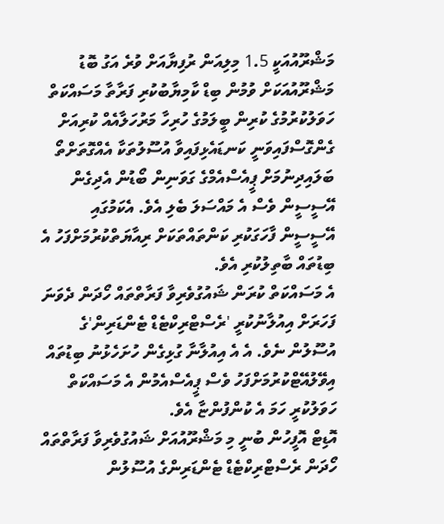މަޝްރޫއުއަކީ 1.5 މިލިއަން ރުފިޔާއަށް ވުރެ އަގު ބޮޑު މަޝްރޫއުއަކަށް ވުމުން ބިޑް ކާމިޔާބުކުރި ފަރާތާ މަސައްކަތް ހަވަލުކުރުމުގެ ކުރިން ބީލަމުގެ ހުރިހާ މަރުހަލާއެއް ކުރިއަށް ގެންގޮސްފައިވަނީ ކަނޑައެޅިފައިވާ އުސޫލުތަކާ އެއްގޮތަށްތޯ ބަލައިދިނުމަށް ޕީއެސްއެމްގެ ގަވަނިން ބޯޑުން އެދިގެން އޭސީސީން ވެސް އެ މައްސަލަ ބެލި އެވެ. އެކަމުގައި އޭސީސީން ފާހަގަކުރި ކަންތައްތަކަށް ރިއާޔަތްކުރުމަށްފަހު އެ ބިޑުތައް ބާތިލުކުރި އެވެ.
އެ މަސައްކަތް ކުރަން ޝައުގުވެރިވާ ފަރާތްތައް ހޯދަން ދެވަނަ ފަހަރަށް އިއުލާނުކުރީ 'ރެސްޓްރިކްޓެޑް ޓެންޑަރިން'ގެ އުސޫލުން ނެވެ. އެ އެ އިއުލާނާ ގުޅިގެން ހުށަހެޅުނު ބިޑުތައް އިވޭލުއޭޓްކުރުމަށްފަހު ވެސް ޕީއެސްއެމުން އެ މަސައްކަތް ހަވަލުކުރީ ހަމަ އެ ކުންފުންޏާ އެވެ.
އޮޑިޓް އޮފީހުން ބުނީ މި މަޝްރޫއުއަށް ޝައުގުވެރިވާ ފަރާތްތައް ހޯދަން ރެސްޓްރިކްޓެޑް ޓެންޑަރިންގެ އުސޫލުން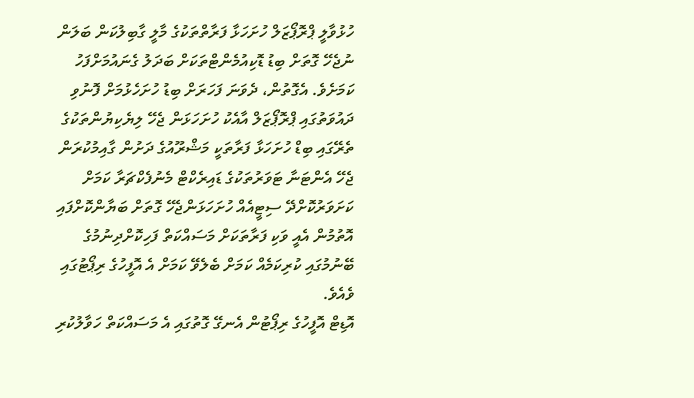ހުޅުވާލީ ޕްރޮޕޯޒަލް ހުށަހަޅާ ފަރާތްތަކުގެ މާލީ ގާބިލުކަން ބަލަން ނުޖެހޭ ގޮތަށް ބިޑު ޑޮކިއުމެންޓްތަކަށް ބަދަލު ގެނައުމަށްފަހު ކަމަށެވެ. އެގޮތުން، ދެވަނަ ފަހަރަށް ބިޑު ހުށަހެޅުމަށް ފޮނުވި ދައުވަތުގައި ޕްރޮޕޯޒަލް އާއެކު ހުށަހަޅަން ޖެހޭ ލިޔެކިޔުންތަކުގެ ތެރޭގައި ބިޑް ހުށަހަޅާ ފަރާތަކީ މަޝްރޫއުގެ ދަށުން ގާއިމުކުރަން ޖެހޭ އެންޓަނާ ޓަވަރުތަކުގެ ޑައިރެކްޓް މެނުފެކްޗަރާ ކަމަށް ކަށަވަރުކޮށްދޭ ސިޓީއެއް ހުށަހަޅަންޖެހޭ ގޮތަށް ބަޔާންކޮށްފައި އޮތުމުން އެއީ ވަކި ފަރާތަކަށް މަސައްކަތް ފަހިކޮށްދިނުމުގެ ބޭނުމުގައި ކުރިކަމެއް ކަމަށް ބެލެވޭ ކަމަށް އެ އޮފީހުގެ ރިޕޯޓުގައި ވެއެވެ.
އޮޑިޓް އޮފީހުގެ ރިޕޯޓުން އެނގޭ ގޮތުގައި އެ މަސައްކަތް ހަވާލުކުރި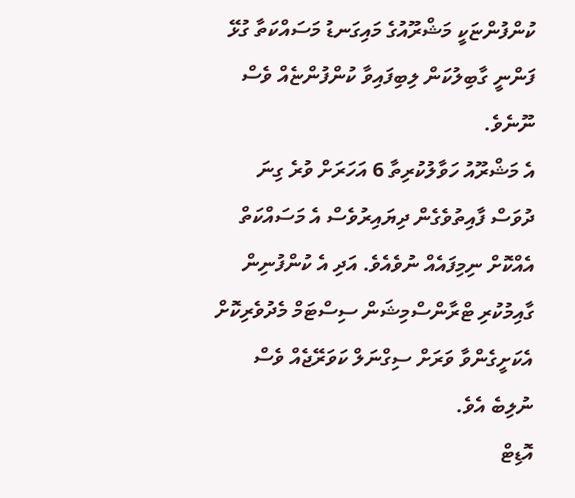ކުންފުންޏަކީ މަޝްރޫއުގެ މައިގަނޑު މަސައްކަތާ ގުޅޭ ފަންނީ ގާބިލުކަން ލިބިފައިވާ ކުންފުންޏެއް ވެސް ނޫނެވެ.
އެ މަޝްރޫއު ހަވާލުކުރިތާ 6 އަހަރަށް ވުރެ ގިނަ ދުވަސް ފާއިތުވެގެން ދިޔައިރުވެސް އެ މަސައްކަތް އެއްކޮށް ނިމިފައެއް ނުވެއެވެ. އަދި އެ ކުންފުނިން ގާއިމުކުރި ޓްރާންސްމިޝަން ސިސްޓަމް މެދުވެރިކޮށް އެކަށީގެންވާ ވަރަށް ސިގްނަލް ކަވަރޭޖެއް ވެސް ނުލިބެ އެވެ.
އޮޑިޓް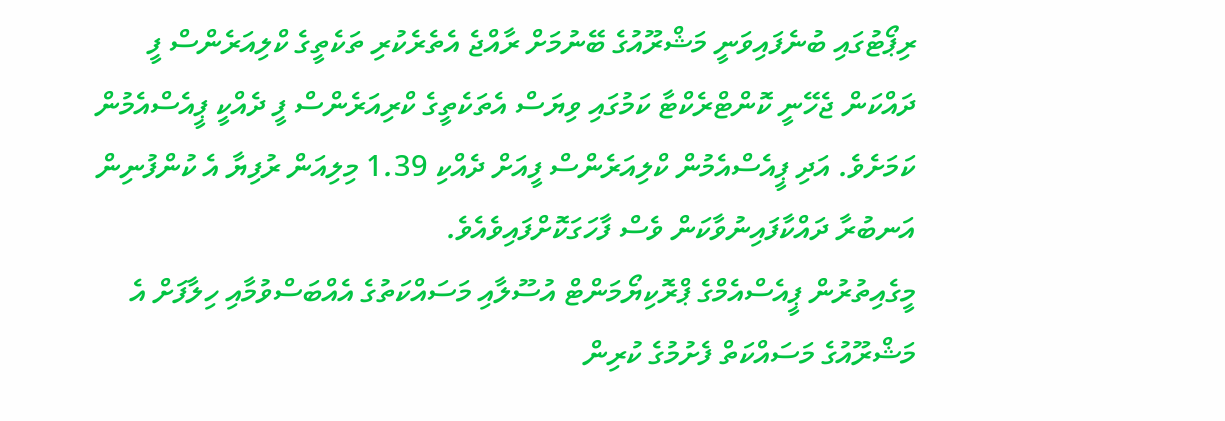ރިޕޯޓުގައި ބުނެފައިވަނީ މަޝްރޫއުގެ ބޭނުމަށް ރާއްޖެ އެތެރެކުރި ތަކެތީގެ ކްލިއަރެންސް ފީ ދައްކަން ޖެހޭނީ ކޮންޓްރެކްޓާ ކަމުގައި ވިޔަސް އެތަކެތީގެ ކްރިއަރެންސް ފީ ދެއްކީ ޕީއެސްއެމުން ކަމަށެވެ. އަދި ޕީއެސްއެމުން ކްލިއަރެންސް ފީއަށް ދެއްކި 1.39 މިލިއަން ރުފިޔާ އެ ކުންފުނިން އަނބުރާ ދައްކާފައިނުވާކަން ވެސް ފާހަގަކޮށްފައިވެއެވެ.
މީގެއިތުރުން ޕީއެސްއެމްގެ ޕްރޮކިޔޯމަންޓް އުސޫލާއި މަސައްކަތުގެ އެއްބަސްވުމާއި ހިލާފަށް އެ މަޝްރޫއުގެ މަސައްކަތް ފެށުމުގެ ކުރިން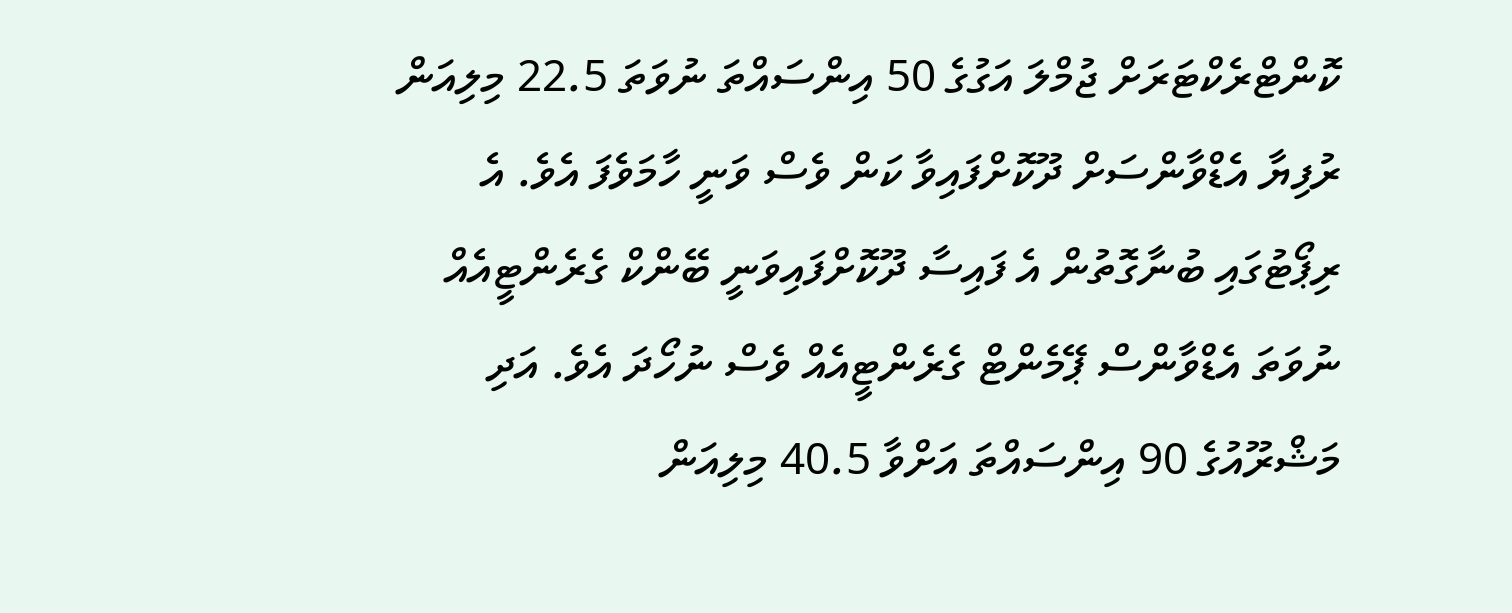ކޮންޓްރެކްޓަރަށް ޖުމްލަ އަގުގެ 50 އިންސައްތަ ނުވަތަ 22.5 މިލިއަން ރުފިޔާ އެޑްވާންސަށް ދޫކޮށްފައިވާ ކަން ވެސް ވަނީ ހާމަވެފަ އެވެ. އެ ރިޕޯޓުގައި ބުނާގޮތުން އެ ފައިސާ ދޫކޮށްފައިވަނީ ބޭންކް ގެރެންޓީއެއް ނުވަތަ އެޑްވާންސް ޕޭމެންޓް ގެރެންޓީއެއް ވެސް ނުހޯދަ އެވެ. އަދި މަޝްރޫއުގެ 90 އިންސައްތަ އަށްވާ 40.5 މިލިއަން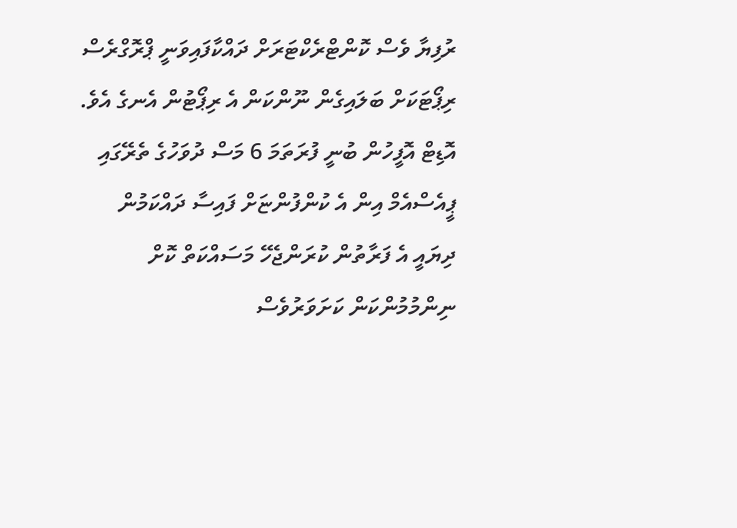ރުފިޔާ ވެސް ކޮންޓްރެކްޓަރަށް ދައްކާފައިވަނީ ޕްރޮގްރެސް ރިޕޯޓަކަށް ބަލައިގެން ނޫންކަން އެ ރިޕޯޓުން އެނގެ އެވެ.
އޮޑިޓް އޮފީހުން ބުނީ ފުރަތަމަ 6 މަސް ދުވަހުގެ ތެރޭގައި ޕީއެސްއެމް އިން އެ ކުންފުންޏަށް ފައިސާ ދައްކަމުން ދިޔައީ އެ ފަރާތުން ކުރަންޖެހޭ މަސައްކަތް ކޮށް ނިންމުމުންކަން ކަށަވަރުވެސް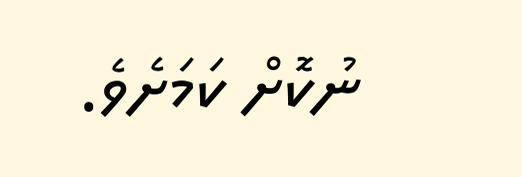ނުކޮށް ކަމަށެވެ.